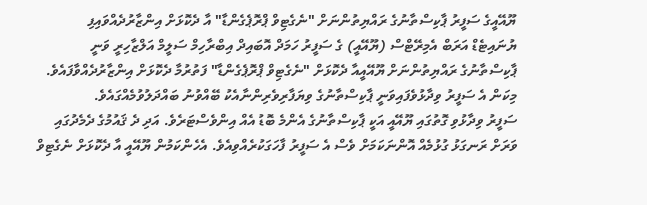ޔޫއޭއީގެ ސަފީރު ޕާކިސްތާނުގެ ރައްޔިތުންނަށް "ނެގެޓިވް ޕްރޮޕެގެންޑާ" އާ ދެކޮޅަށް އިންޒާރުދެއްވައިފި
ޔުނައިޓެޑް އަރަބް އެމިރޭޓްސް (ޔޫއޭއީ) ގެ ސަފީރު ހަމަދް އޮބައިދް އިބްރާހިމް ސަލީމް އަލްޒާހިރީ ވަނީ ޕާކިސްތާނުގެ ރައްޔިތުންނަށް ޔޫއޭއީއާ ދެކޮޅަށް "ނެގެޓިވް ޕްރޮޕެގެންޑާ" ފަތުރުމާ ދެކޮޅަށް އިންޒާރުދެއްވާފައެވެ. މިކަން އެ ސަފީރު ވިދާޅުވެފައިވަނީ ޕާކިސްތާނުގެ ވިޔަފާރިވެރިންނާއެކު ބޭއްވުނު ބައްދަލުވުމެއްގައެވެ.
ސަފީރު ވިދާޅުވި ގޮތުގައި ޔޫއޭއީ އަކީ ޕާކިސްތާނުގެ އެންމެ ބޮޑު އެއް އިންވެސްޓަރެވެ. އަދި ދެ ޤައުމުގެ ދެމެދުގައި ވަރަށް ރަނގަޅު ގުޅުމެއް އޮންނަކަމަށް ވެސް އެ ސަފީރު ފާހަގަކުރެއްވިއެވެ. އެހެންކަމުން ޔޫއޭއީ އާ ދެކޮޅަށް ނެގެޓިވް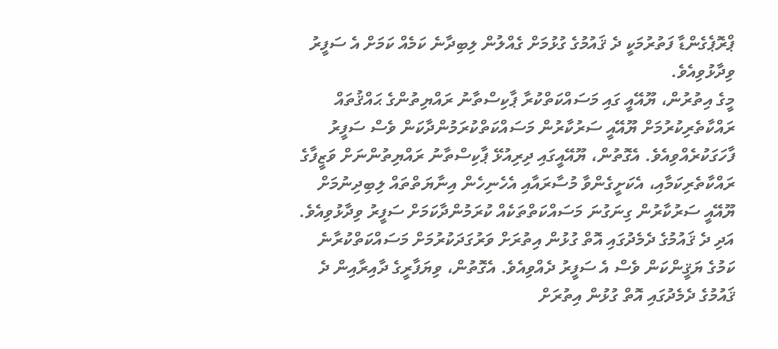ޕްރޮޕެގެންޑާ ފަތުރުމަކީ ދެ ޤައުމުގެ ގުޅުމަށް ގެއްލުން ލިބިދާނެ ކަމެއް ކަމަށް އެ ސަފީރު ވިދާޅުވިއެވެ.
މީގެ އިތުރުން، ޔޫއޭއީ ގައި މަސައްކަތްކުރާ ޕާކިސްތާނު ރައްޔިތުންގެ ޙައްޤުތައް ރައްކާތެރިކުރުމަށް ޔޫއޭއީ ސަރުކާރުން މަސައްކަތްކުރަމުންދާކަން ވެސް ސަފީރު ފާހަގަކުރެއްވިއެވެ. އެގޮތުން، ޔޫއޭއީގައި ދިރިއުޅޭ ޕާކިސްތާނު ރައްޔިތުންނަށް ވަޒީފާގެ ރައްކާތެރިކަމާއި، އެކަށީގެންވާ މުސާރައާއި އެހެނިހެން އިނާޔަތްތައް ލިބިދިނުމަށް ޔޫއޭއީ ސަރުކާރުން ގިނަގުނަ މަސައްކަތްތަކެއް ކުރަމުންދާކަމަށް ސަފީރު ވިދާޅުވިއެވެ.
އަދި ދެ ޤައުމުގެ ދެމެދުގައި އޮތް ގުޅުން އިތުރަށް ވަރުގަދަކުރުމަށް މަސައްކަތްކުރާނެ ކަމުގެ ޔަޤީންކަން ވެސް އެ ސަފީރު ދެއްވިއެވެ. އެގޮތުން، ވިޔަފާރީގެ ދާއިރާއިން ދެ ޤައުމުގެ ދެމެދުގައި އޮތް ގުޅުން އިތުރަށް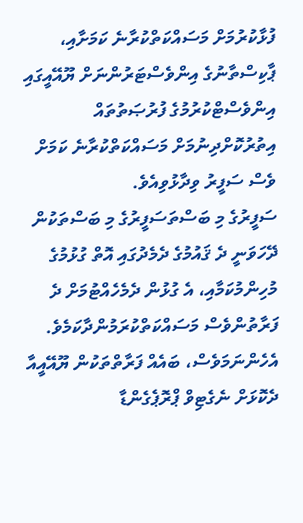ފުޅާކުރުމަށް މަސައްކަތްކުރާނެ ކަމަށާއި، ޕާކިސްތާނުގެ އިންވެސްޓަރުންނަށް ޔޫއޭއީގައި އިންވެސްޓްކުރުމުގެ ފުރުޞަތުތައް އިތުރުކޮށްދިނުމަށް މަސައްކަތްކުރާނެ ކަމަށް ވެސް ސަފީރު ވިދާޅުވިއެވެ.
ސަފީރުގެ މި ބަސްތަސަފީރުގެ މި ބަސްތަކުން ދޭހަވަނީ ދެ ޤައުމުގެ ދެމެދުގައި އޮތް ގުޅުމުގެ މުހިންމުކަމާއި، އެ ގުޅުން ދެމެހެއްޓުމަށް ދެ ފަރާތުންވެސް މަސައްކަތްކުރަމުންދާކަމެވެ. އެހެންނަމަވެސް، ބައެއް ފަރާތްތަކުން ޔޫއޭއީއާ ދެކޮޅަށް ނެގެޓިވް ޕްރޮޕެގެންޑާ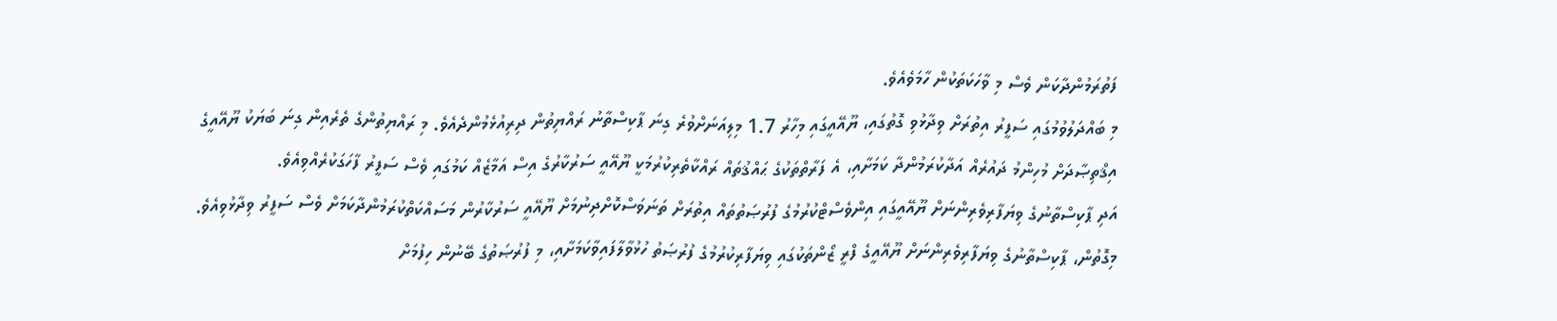ފަތުރަމުންދާކަން ވެސް މި ވާހަކަތަކުން ހާމަވެއެވެ.
މި ބައްދަލުވުމުގައި ސަފީރު އިތުރަށް ވިދާޅުވި ގޮތުގައި، ޔޫއޭއީގައި މިހާރު 1.7 މިލިއަނަށްވުރެ ގިނަ ޕާކިސްތާނު ރައްޔިތުން ދިރިއުޅެމުންދެއެވެ. މި ރައްޔިތުންގެ ތެރެއިން ގިނަ ބަޔަކު ޔޫއޭއީގެ އިޤްތިޞާދަށް މުހިންމު ދައުރެއް އަދާކުރަމުންދާ ކަމަށާއި، އެ ފަރާތްތަކުގެ ޙައްޤުތައް ރައްކާތެރިކުރުމަކީ ޔޫއޭއީ ސަރުކާރުގެ އިސް އަމާޒެއް ކަމުގައި ވެސް ސަފީރު ފާހަގަކުރެއްވިއެވެ.
އަދި ޕާކިސްތާނުގެ ވިޔަފާރިވެރިންނަށް ޔޫއޭއީގައި އިންވެސްޓްކުރުމުގެ ފުރުޞަތުތައް އިތުރަށް ތަނަވަސްކޮށްދިނުމަށް ޔޫއޭއީ ސަރުކާރުން މަސައްކަތްކުރަމުންދާކަމަށް ވެސް ސަފީރު ވިދާޅުވިއެވެ. މިގޮތުން، ޕާކިސްތާނުގެ ވިޔަފާރިވެރިންނަށް ޔޫއޭއީގެ ފްރީ ޒޯންތަކުގައި ވިޔަފާރިކުރުމުގެ ފުރުޞަތު ހުޅުވާލާފައިވާކަމަށާއި، މި ފުރުޞަތުގެ ބޭނުން ހިފުމަށް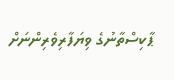ޕާކިސްތާނުގެ ވިޔަފާރިވެރިންނަށް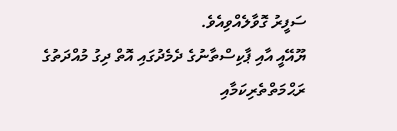ސަފީރު ގޮވާލެއްވިއެވެ.
ޔޫއޭއީ އާއި ޕާކިސްތާނުގެ ދެމެދުގައި އޮތް ދިގު މުއްދަތުގެ ރަޙްމަތްތެރިކަމާއި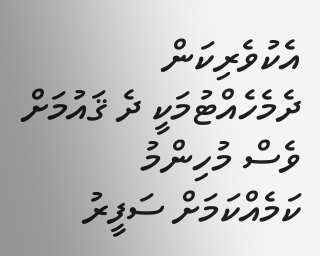އެކުވެރިކަން ދެމެހެއްޓުމަކީ ދެ ޤައުމަށް ވެސް މުހިންމު ކަމެއްކަމަށް ސަފީރު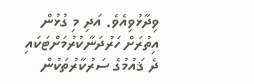ވިދާޅުވިއެވެ. އަދި މި ގުޅުން އިތުރަށް ހަރުދަނާކުރުމަށްޓަކައި ދެ ޤައުމުގެ ސަރުކާރުތަކުން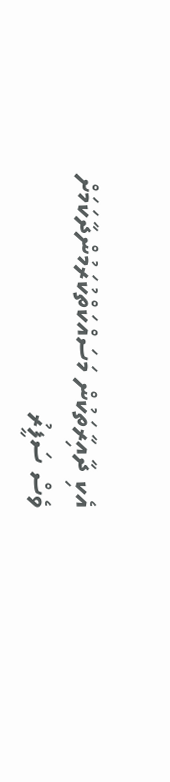އެކި ދާއިރާތަކުން މަސައްކަތްކުރަމުންދާކަމަށް ވެސް ސަފީރު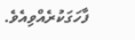ފާހަގަކުރެއްވިއެވެ.